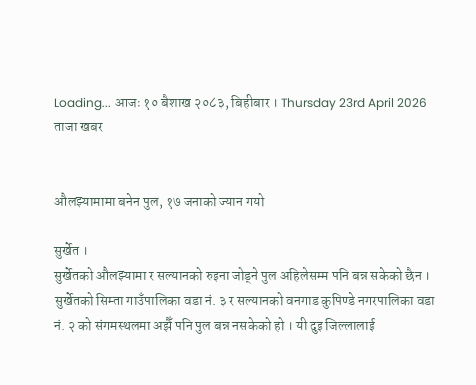Loading... आजः १० बैशाख २०८३, बिहीबार । Thursday 23rd April 2026
ताजा खबर


औलझ्यामामा बनेन पुल, १७ जनाको ज्यान गयो

सुर्खेत ।
सुर्खेतको औलझ्यामा र सल्यानको रुइना जोड्ने पुल अहिलेसम्म पनि बन्न सकेको छैन । सुर्खेतको सिम्ता गाउँपालिका वडा नं. ३ र सल्यानको वनगाड कुपिण्डे नगरपालिका वडा नं. २ को संगमस्थलमा अझैँ पनि पुल बन्न नसकेको हो । यी दुइ जिल्लालाई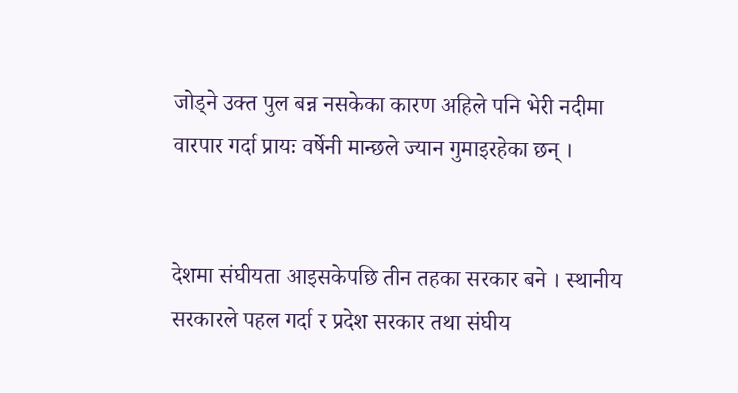जोड्ने उक्त पुल बन्न नसकेका कारण अहिले पनि भेरी नदीमा वारपार गर्दा प्रायः वर्षेनी मान्छले ज्यान गुमाइरहेका छन् ।


देशमा संघीयता आइसकेपछि तीन तहका सरकार बने । स्थानीय सरकारले पहल गर्दा र प्रदेश सरकार तथा संघीय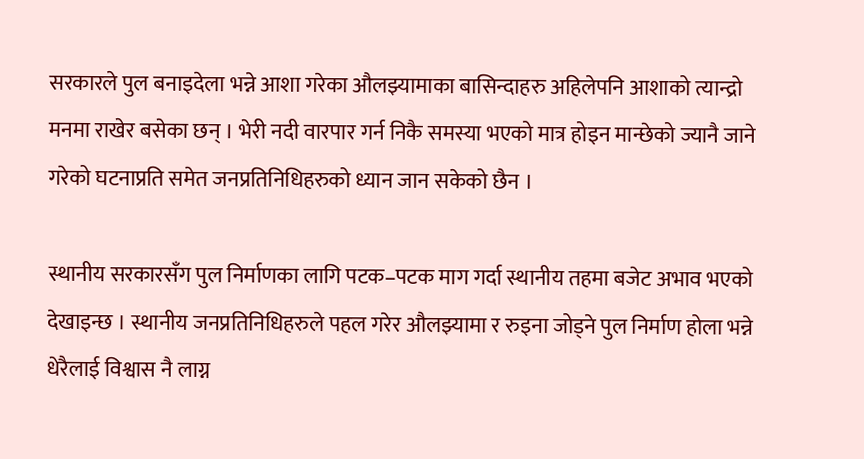सरकारले पुल बनाइदेला भन्ने आशा गरेका औलझ्यामाका बासिन्दाहरु अहिलेपनि आशाको त्यान्द्रो मनमा राखेर बसेका छन् । भेरी नदी वारपार गर्न निकै समस्या भएको मात्र होइन मान्छेको ज्यानै जाने गरेको घटनाप्रति समेत जनप्रतिनिधिहरुको ध्यान जान सकेको छैन ।

स्थानीय सरकारसँग पुल निर्माणका लागि पटक–पटक माग गर्दा स्थानीय तहमा बजेट अभाव भएको देखाइन्छ । स्थानीय जनप्रतिनिधिहरुले पहल गरेर औलझ्यामा र रुइना जोड्ने पुल निर्माण होला भन्ने धेरैलाई विश्वास नै लाग्न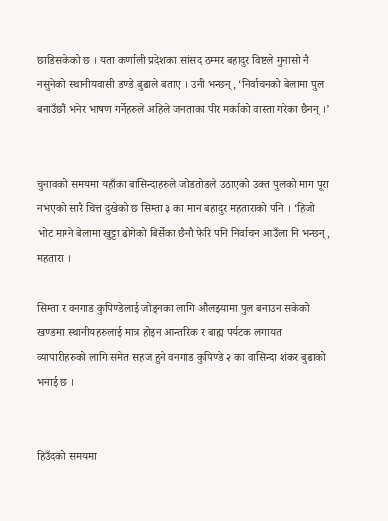छाडिसकेको छ । यता कर्णाली प्रदेशका सांसद ठम्मर बहादुर विष्टले गुनासो नै नसुनेको स्थानीयवासी डण्डे बुढाले बताए । उनी भन्छन्, ‘निर्वाचनको बेलामा पुल बनाउँछौं भनेर भाषण गर्नेहरुले अहिले जनताका पीर मर्काको वास्ता गरेका छैनन् ।’


चुनावको समयमा यहाँका बासिन्दाहरुले जोडतोडले उठाएको उक्त पुलको माग पूरा नभएको सारै चित्त दुखेको छ सिम्ता ३ का मान बहादुर महताराको पनि । ‘हिजो भोट माग्ने बेलामा खुट्टा ढोगेको बिर्सेका छैनौ फेरि पनि निर्वाचन आउँला नि भन्छन्, महतारा ।

सिम्ता र वनगाड कुपिण्डेलाई जोड्नका लागि औलझ्यामा पुल बनाउन सकेको खण्डमा स्थानीयहरुलाई मात्र होइन आन्तरिक र बाह्य पर्यटक लगायत व्यापारीहरुको लागि समेत सहज हुने वनगाड कुपिण्डे २ का वासिन्दा शंकर बुढाको भनाई छ ।


हिउँदको समयमा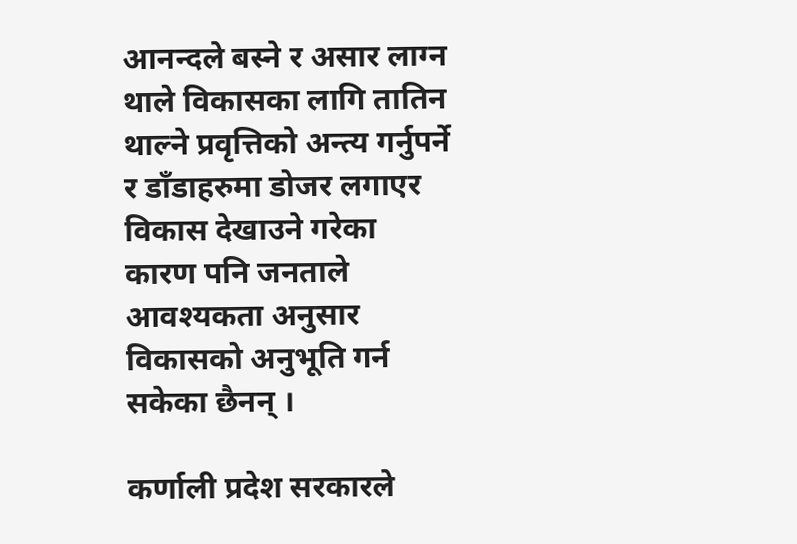आनन्दले बस्ने र असार लाग्न थाले विकासका लागि तातिन थाल्ने प्रवृत्तिको अन्त्य गर्नुपर्ने र डाँडाहरुमा डोजर लगाएर विकास देखाउने गरेका कारण पनि जनताले आवश्यकता अनुसार विकासको अनुभूति गर्न सकेका छैनन् ।

कर्णाली प्रदेश सरकारले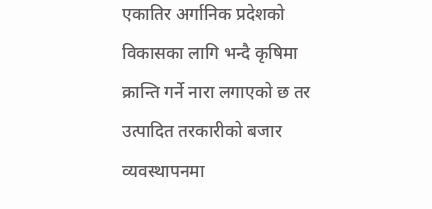एकातिर अर्गानिक प्रदेशको विकासका लागि भन्दै कृषिमा क्रान्ति गर्ने नारा लगाएको छ तर उत्पादित तरकारीको बजार व्यवस्थापनमा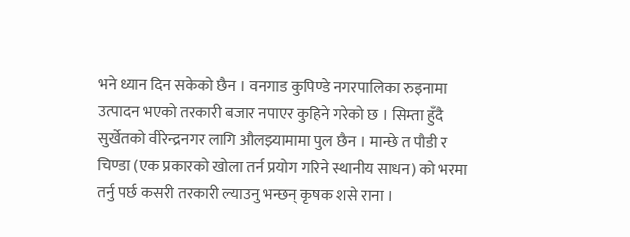भने ध्यान दिन सकेको छैन । वनगाड कुपिण्डे नगरपालिका रुइनामा उत्पादन भएको तरकारी बजार नपाएर कुहिने गरेको छ । सिम्ता हुँदै सुर्खेतको वीरेन्द्रनगर लागि औलझ्यामामा पुल छैन । मान्छे त पौडी र चिण्डा (एक प्रकारको खोला तर्न प्रयोग गरिने स्थानीय साधन) को भरमा तर्नु पर्छ कसरी तरकारी ल्याउनु भन्छन् कृषक शसे राना ।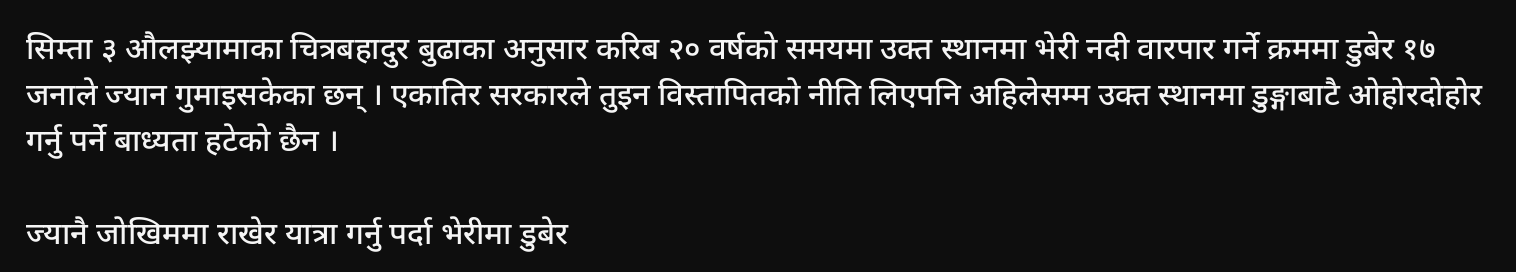सिम्ता ३ औलझ्यामाका चित्रबहादुर बुढाका अनुसार करिब २० वर्षको समयमा उक्त स्थानमा भेरी नदी वारपार गर्ने क्रममा डुबेर १७ जनाले ज्यान गुमाइसकेका छन् । एकातिर सरकारले तुइन विस्तापितको नीति लिएपनि अहिलेसम्म उक्त स्थानमा डुङ्गाबाटै ओहोरदोहोर गर्नु पर्ने बाध्यता हटेको छैन ।

ज्यानै जोखिममा राखेर यात्रा गर्नु पर्दा भेरीमा डुबेर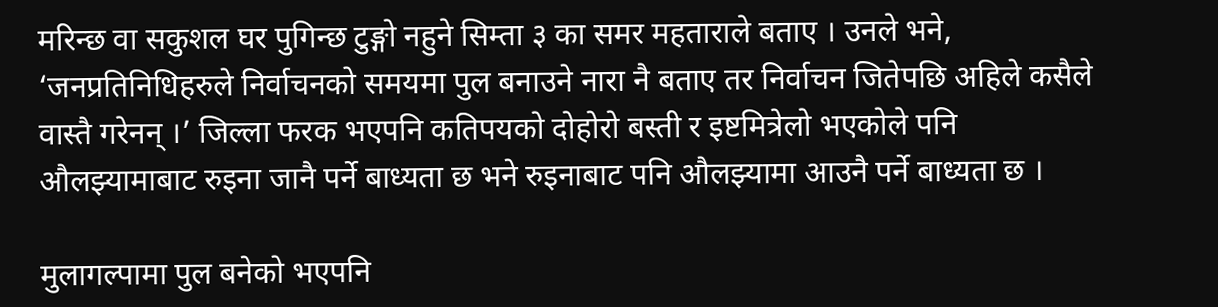मरिन्छ वा सकुशल घर पुगिन्छ टुङ्गो नहुने सिम्ता ३ का समर महताराले बताए । उनले भने, ‘जनप्रतिनिधिहरुले निर्वाचनको समयमा पुल बनाउने नारा नै बताए तर निर्वाचन जितेपछि अहिले कसैले वास्तै गरेनन् ।’ जिल्ला फरक भएपनि कतिपयको दोहोरो बस्ती र इष्टमित्रेलो भएकोले पनि औलझ्यामाबाट रुइना जानै पर्ने बाध्यता छ भने रुइनाबाट पनि औलझ्यामा आउनै पर्ने बाध्यता छ ।

मुलागल्पामा पुल बनेको भएपनि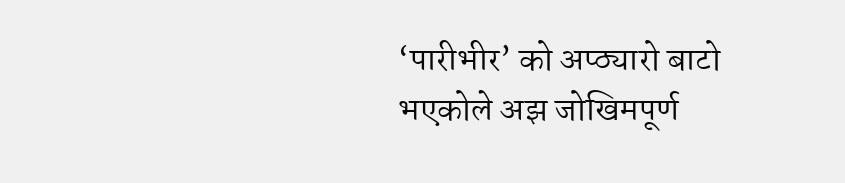‘पारीभीर’ को अप्ठ्यारो बाटो भएकोले अझ जोखिमपूर्ण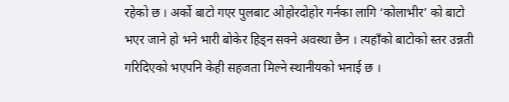रहेको छ । अर्को बाटो गएर पुलबाट ओहोरदोहोर गर्नका लागि ‘कोलाभीर’ को बाटो भएर जाने हो भने भारी बोकेर हिड्न सक्ने अवस्था छैन । त्यहाँको बाटोको स्तर उन्नती गरिदिएको भएपनि केही सहजता मिल्ने स्थानीयको भनाई छ ।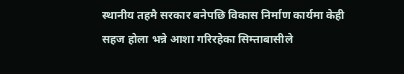स्थानीय तहमै सरकार बनेपछि विकास निर्माण कार्यमा केही सहज होला भन्ने आशा गरिरहेका सिम्ताबासीले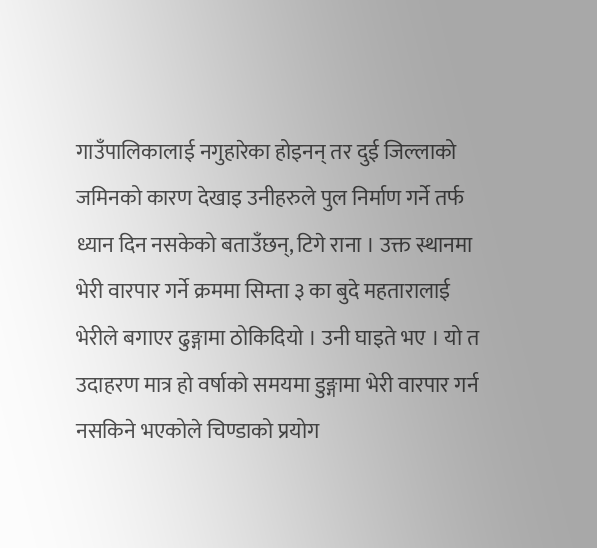गाउँपालिकालाई नगुहारेका होइनन् तर दुई जिल्लाको जमिनको कारण देखाइ उनीहरुले पुल निर्माण गर्ने तर्फ ध्यान दिन नसकेको बताउँछन्, टिगे राना । उक्त स्थानमा भेरी वारपार गर्ने क्रममा सिम्ता ३ का बुदे महतारालाई भेरीले बगाएर ढुङ्गामा ठोकिदियो । उनी घाइते भए । यो त उदाहरण मात्र हो वर्षाको समयमा डुङ्गामा भेरी वारपार गर्न नसकिने भएकोले चिण्डाको प्रयोग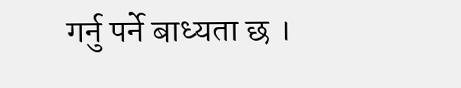गर्नु पर्ने बाध्यता छ ।